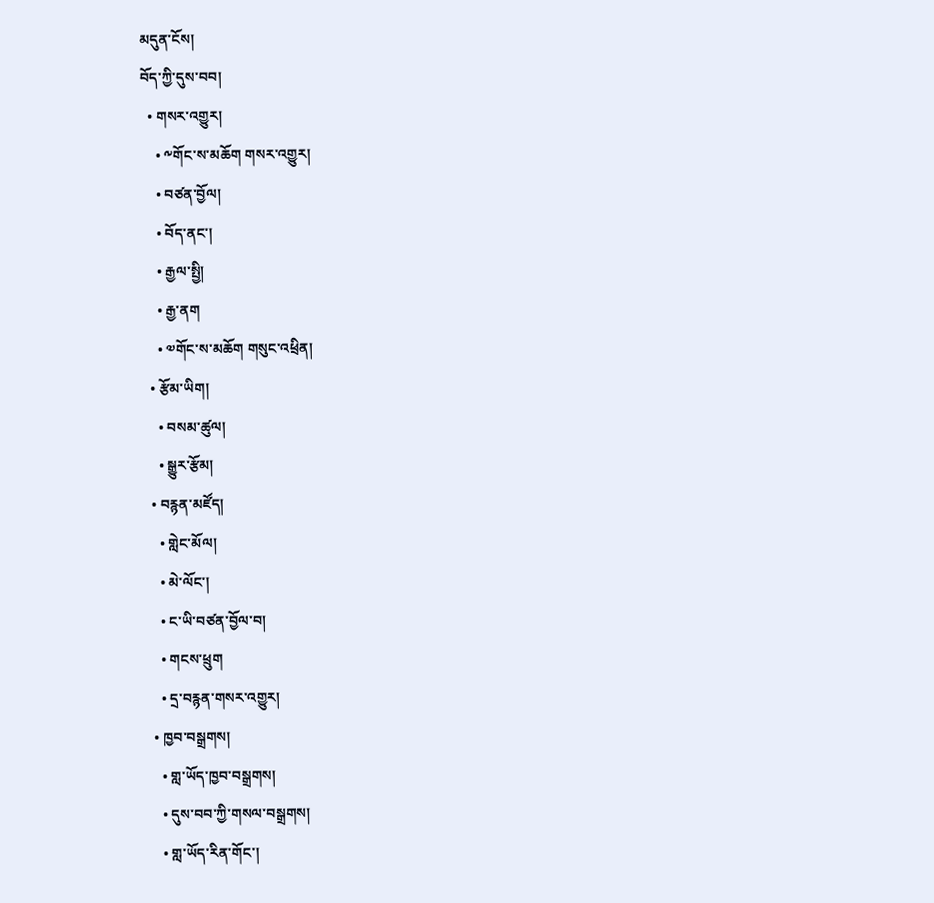མདུན་ངོས།
བོད་ཀྱི་དུས་བབ།
  • གསར་འགྱུར།
    • ༸གོང་ས་མཆོག གསར་འགྱུར།
    • བཙན་བྱོལ།
    • བོད་ནང་།
    • རྒྱལ་སྤྱི།
    • རྒྱ་ནག
    • ༧གོང་ས་མཆོག གསུང་འཕྲིན།
  • རྩོམ་ཡིག།
    • བསམ་ཚུལ།
    • སྒྱུར་རྩོམ།
  • བརྙན་མཛོད།
    • གླེང་མོལ།
    • མེ་ལོང་།
    • ང་ཡི་བཙན་བྱོལ་བ།
    • གངས་ཕྲུག
    • དྲ་བརྙན་གསར་འགྱུར།
  • ཁྱབ་བསྒྲགས།
    • གླ་ཡོད་ཁྱབ་བསྒྲགས།
    • དུས་བབ་ཀྱི་གསལ་བསྒྲགས།
    • གླ་ཡོད་རིན་གོང་།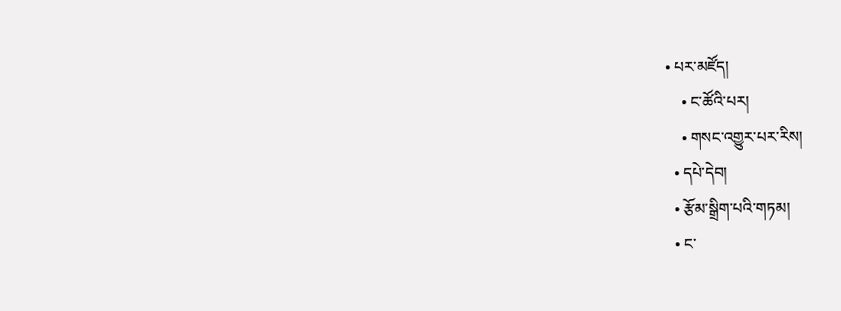• པར་མཛོད།
    • ང་ཚོའི་པར།
    • གསང་འགྱུར་པར་རིས།
  • དཔེ་དེབ།
  • རྩོམ་སྒྲིག་པའི་གཏམ།
  • ང་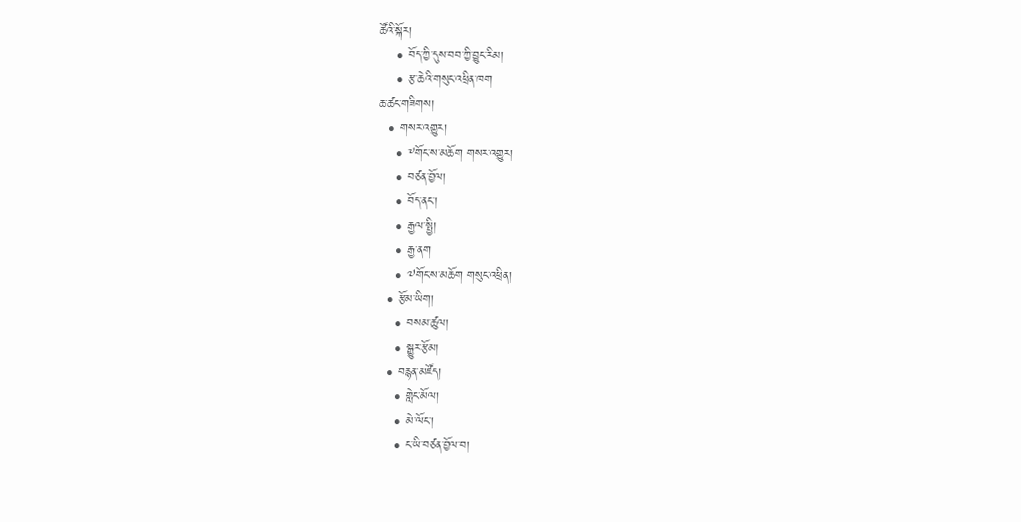ཚོའི་སྐོར།
    • བོད་ཀྱི་དུས་བབ་ཀྱི་བྱུང་རིམ།
    • རྩ་ཆེའི་གསུང་འཕྲིན་ཁག
ཆ་ཚང་གཟིགས།
  • གསར་འགྱུར།
    • ༸གོང་ས་མཆོག གསར་འགྱུར།
    • བཙན་བྱོལ།
    • བོད་ནང་།
    • རྒྱལ་སྤྱི།
    • རྒྱ་ནག
    • ༧གོང་ས་མཆོག གསུང་འཕྲིན།
  • རྩོམ་ཡིག།
    • བསམ་ཚུལ།
    • སྒྱུར་རྩོམ།
  • བརྙན་མཛོད།
    • གླེང་མོལ།
    • མེ་ལོང་།
    • ང་ཡི་བཙན་བྱོལ་བ།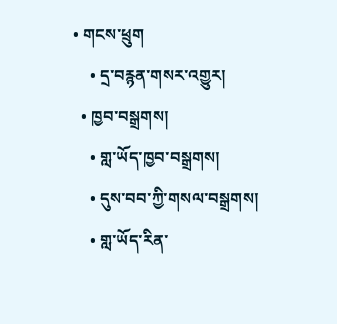• གངས་ཕྲུག
    • དྲ་བརྙན་གསར་འགྱུར།
  • ཁྱབ་བསྒྲགས།
    • གླ་ཡོད་ཁྱབ་བསྒྲགས།
    • དུས་བབ་ཀྱི་གསལ་བསྒྲགས།
    • གླ་ཡོད་རིན་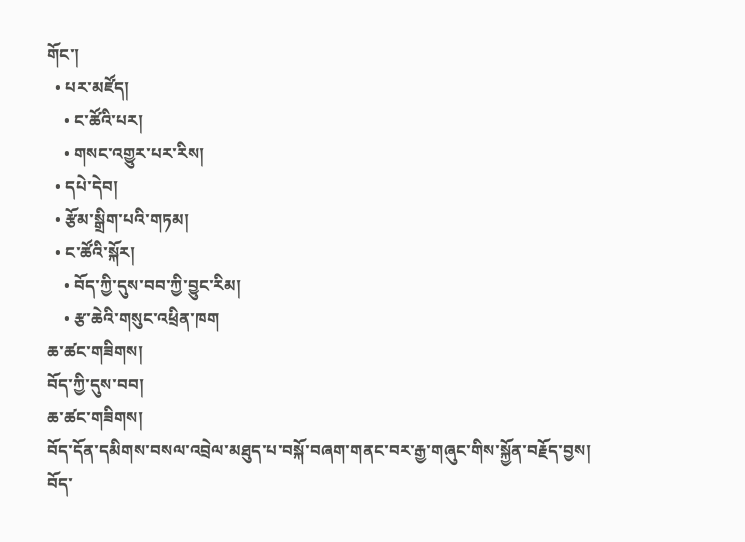གོང་།
  • པར་མཛོད།
    • ང་ཚོའི་པར།
    • གསང་འགྱུར་པར་རིས།
  • དཔེ་དེབ།
  • རྩོམ་སྒྲིག་པའི་གཏམ།
  • ང་ཚོའི་སྐོར།
    • བོད་ཀྱི་དུས་བབ་ཀྱི་བྱུང་རིམ།
    • རྩ་ཆེའི་གསུང་འཕྲིན་ཁག
ཆ་ཚང་གཟིགས།
བོད་ཀྱི་དུས་བབ།
ཆ་ཚང་གཟིགས།
བོད་དོན་དམིགས་བསལ་འབྲེལ་མཐུད་པ་བསྐོ་བཞག་གནང་བར་རྒྱ་གཞུང་གིས་སྐྱོན་བརྗོད་བྱས།
བོད་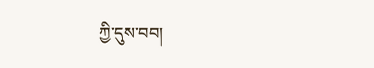ཀྱི་དུས་བབ།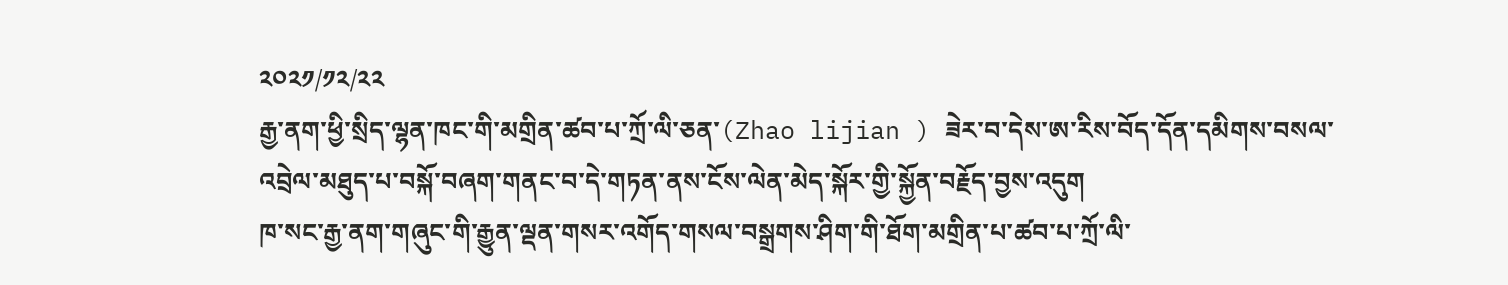༢༠༢༡/༡༢/༢༢
རྒྱ་ནག་ཕྱི་སྲིད་ལྷན་ཁང་གི་མགྲིན་ཚབ་པ་ཀྲོ་ལི་ཅན་(Zhao lijian ) ཟེར་བ་དེས་ཨ་རིས་བོད་དོན་དམིགས་བསལ་འབྲེལ་མཐུད་པ་བསྐོ་བཞག་གནང་བ་དེ་གཏན་ནས་ངོས་ལེན་མེད་སྐོར་གྱི་སྐྱོན་བརྗོད་བྱས་འདུག
ཁ་སང་རྒྱ་ནག་གཞུང་གི་རྒྱུན་ལྡན་གསར་འགོད་གསལ་བསྒྲགས་ཤིག་གི་ཐོག་མགྲིན་པ་ཚབ་པ་ཀྲོ་ལི་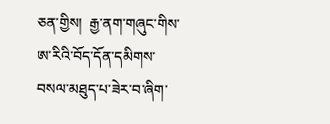ཅན་གྱིས།  རྒྱ་ནག་གཞུང་གིས་ཨ་རིའི་བོད་དོན་དམིགས་བསལ་མཐུད་པ་ཟེར་བ་ཞིག་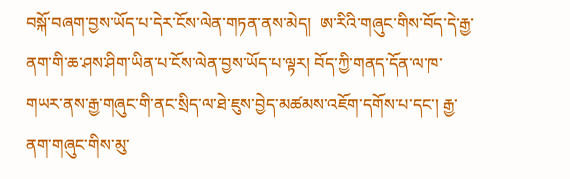བསྐོ་བཞག་བྱས་ཡོད་པ་དེར་ངོས་ལེན་གཏན་ནས་མེད།  ཨ་རིའི་གཞུང་གིས་བོད་དེ་རྒྱ་ནག་གི་ཆ་ཤས་ཤིག་ཡིན་པ་ངོས་ལེན་བྱས་ཡོད་པ་ལྟར། བོད་ཀྱི་གནད་དོན་ལ་ཁ་གཡར་ནས་རྒྱ་གཞུང་གི་ནང་སྲིད་ལ་ཐེ་ཇུས་བྱེད་མཚམས་འཇོག་དགོས་པ་དང་། རྒྱ་ནག་གཞུང་གིས་མུ་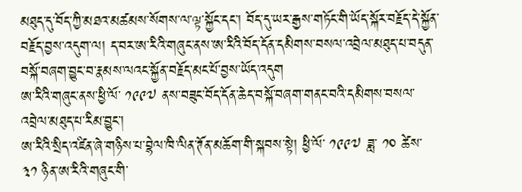མཐུད་དུ་བོད་ཀྱི་མཐའ་མཚམས་སོགས་ལ་ལྟ་སྐྱོང་དང་། བོད་དུ་ཡར་རྒྱས་གཏོང་གི་ཡོད་སྐོར་བརྗོད་དེ་སྐྱོན་བརྗོད་བྱས་འདུག་ལ། ད་བར་ཨ་རིའི་གཞུང་ནས་ཨ་རིའི་བོད་དོན་དམིགས་བསལ་འབྲེལ་མཐུད་པ་བདུན་བསྐོ་བཞག་བྱུང་བ་རྣམས་ལའང་སྐྱོན་བརྗོད་མང་པོ་བྱས་ཡོད་འདུག
ཨ་རིའི་གཞུང་ནས་ཕྱི་ལོ་ ༡༩༩༧ ནས་བཟུང་བོད་དོན་ཆེད་བསྐོ་བཞག་གནང་བའི་དམིགས་བསལ་འབྲེལ་མཐུད་པ་རིམ་བྱུང་།
ཨ་རིའི་སྲིད་འཛིན་ཞེ་གཉིས་པ་བྷེལ་ཁི་ལིན་ཊོན་མཆོག་གི་སྐབས་སྟེ། ཕྱི་ལོ་ ༡༩༩༧ ཟླ་ ༡༠ ཚེས་ ༣༡ ཉིན་ཨ་རིའི་གཞུང་གི་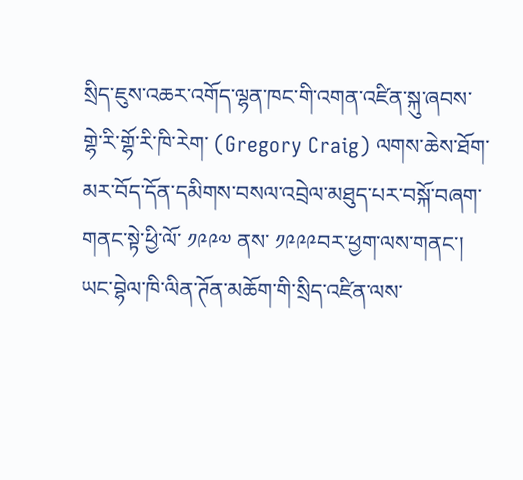སྲིད་ཇུས་འཆར་འགོད་ལྷན་ཁང་གི་འགན་འཛིན་སྐུ་ཞབས་གྷེ་རི་གྷོ་རི་ཁི་རེག་ (Gregory Craig) ལགས་ཆེས་ཐོག་མར་བོད་དོན་དམིགས་བསལ་འབྲེལ་མཐུད་པར་བསྐོ་བཞག་གནང་སྟེ་ཕྱི་ལོ་ ༡༩༩༧ ནས་ ༡༩༩༩བར་ཕྱག་ལས་གནང་།
ཡང་བྷེལ་ཁི་ལིན་ཊོན་མཆོག་གི་སྲིད་འཛིན་ལས་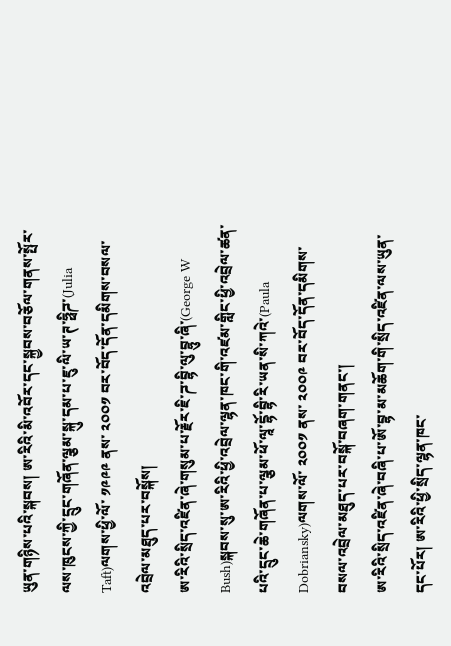ཡུན་གཉིས་པའི་སྐབས། ཨ་རིའི་མི་འབོར་དང་སྐྱབས་བཅོལ་གནས་སྤོར་ལས་ཁུངས་ཀྱི་དྲུང་གཞོན་ལྕམ་སྐུ་དམ་པ་ཇུ་ལི་ཡ་ཊ་ཧྥིཌ་(Julia Taft)ལགས་ཕྱི་ལོ་ ༡༩༩༩ ནས་ ༢༠༠༡ བར་བོད་དོན་དམིགས་བསལ་འབྲེལ་མཐུད་པར་བསྐོས།
ཨ་རིའི་སྲིད་འཛིན་ཞེ་གསུམ་པ་རྗོར་ཇི་ཌ་བྷི་ལུ་བྷུ་ཞི་(George W Bush)སྐབས་སུ་ཨ་རིའི་ཕྱི་འབྲེལ་ལྷན་ཁང་གི་འཛམ་གླིང་ཕྱི་འབྲེལ་ཚན་པའི་དྲུང་ཆེ་གཞོན་པ་ལྕམ་ཕོ་ལཱ་དྷོ་བྷི་རི་ཡན་སི་ཀའེ་(Paula Dobriansky)ལགས་ལོ་ ༢༠༠༡ ནས་ ༢༠༠༩ བར་བོད་དོན་དམིགས་བསལ་འབྲེལ་མཐུད་པར་བསྐོ་བཞག་གནང་།
ཨ་རིའི་སྲིད་འཛིན་ཞེ་བཞི་པ་ཨོ་བྷ་མ་མཆོག་གི་སྲིད་འཛིན་ལས་ཡུན་དང་པོར། ཨ་རིའི་ཕྱི་སྲིད་ལྷན་ཁང་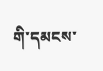གི་དམངས་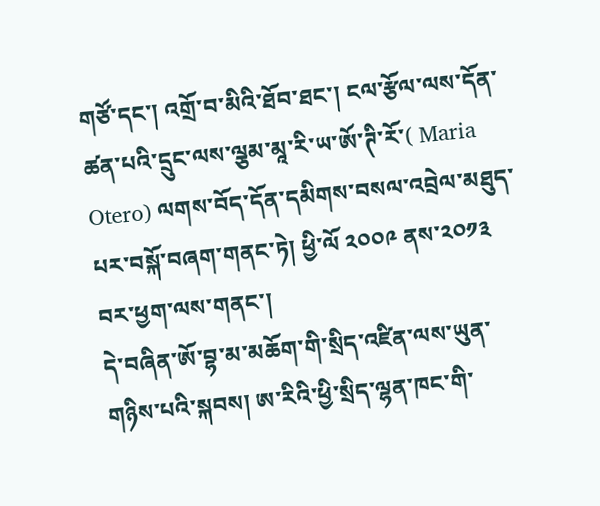གཙོ་དང་། འགྲོ་བ་མིའི་ཐོབ་ཐང་། ངལ་རྩོལ་ལས་དོན་ཚན་པའི་དྲུང་ལས་ལྕམ་མཱ་རི་ཡ་ཨོ་ཊི་རོ་( Maria Otero) ལགས་བོད་དོན་དམིགས་བསལ་འབྲེལ་མཐུད་པར་བསྐོ་བཞག་གནང་ཏེ། ཕྱི་ལོ ༢༠༠༩ ནས་༢༠༡༣ བར་ཕྱག་ལས་གནང་།
དེ་བཞིན་ཨོ་བྷ་མ་མཆོག་གི་སྲིད་འཛིན་ལས་ཡུན་གཉིས་པའི་སྐབས། ཨ་རིའི་ཕྱི་སྲིད་ལྷན་ཁང་གི་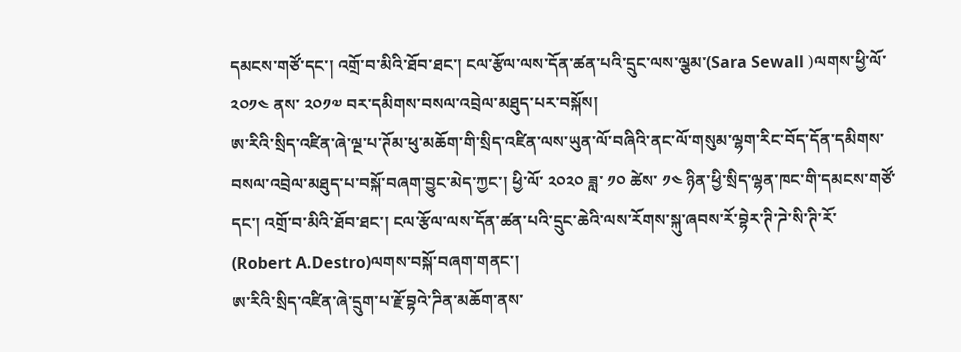དམངས་གཙོ་དང་། འགྲོ་བ་མིའི་ཐོབ་ཐང་། ངལ་རྩོལ་ལས་དོན་ཚན་པའི་དྲུང་ལས་ལྕམ་(Sara Sewall )ལགས་ཕྱི་ལོ་ ༢༠༡༤ ནས་ ༢༠༡༧ བར་དམིགས་བསལ་འབྲེལ་མཐུད་པར་བསྐོས།
ཨ་རིའི་སྲིད་འཛིན་ཞེ་ལྔ་པ་ཊོམ་ཕུ་མཆོག་གི་སྲིད་འཛིན་ལས་ཡུན་ལོ་བཞིའི་ནང་ལོ་གསུམ་ལྷག་རིང་བོད་དོན་དམིགས་བསལ་འབྲེལ་མཐུད་པ་བསྐོ་བཞག་བྱུང་མེད་ཀྱང་། ཕྱི་ལོ་ ༢༠༢༠ ཟླ་ ༡༠ ཚེས་ ༡༤ ཉིན་ཕྱི་སྲིད་ལྷན་ཁང་གི་དམངས་གཙོ་དང་། འགྲོ་བ་མིའི་ཐོབ་ཐང་། ངལ་རྩོལ་ལས་དོན་ཚན་པའི་དྲུང་ཆེའི་ལས་རོགས་སྐུ་ཞབས་རོ་བྷེར་ཊི་ཌེ་སི་ཊི་རོ་ (Robert A.Destro)ལགས་བསྐོ་བཞག་གནང་།
ཨ་རིའི་སྲིད་འཛིན་ཞེ་དྲུག་པ་རྗོ་བྷའེ་ཌིན་མཆོག་ནས་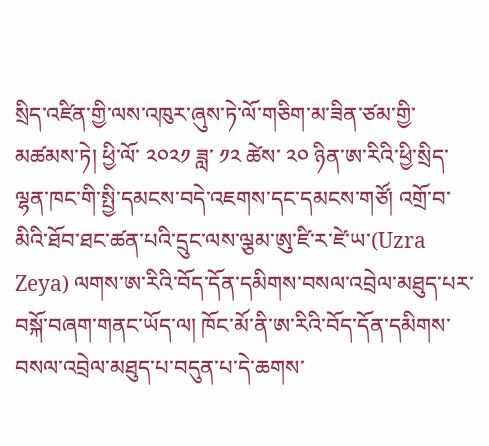སྲིད་འཛིན་གྱི་ལས་འཁུར་ཞུས་ཏེ་ལོ་གཅིག་མ་ཟིན་ཙམ་གྱི་མཚམས་ཏེ། ཕྱི་ལོ་ ༢༠༢༡ ཟླ་ ༡༢ ཚེས་ ༢༠ ཉིན་ཨ་རིའི་ཕྱི་སྲིད་ལྷན་ཁང་གི་སྤྱི་དམངས་བདེ་འཇགས་དང་དམངས་གཙོ། འགྲོ་བ་མིའི་ཐོབ་ཐང་ཚན་པའི་དྲུང་ལས་ལྕམ་ཨུ་ཛི་ར་ཛེ་ཡ་(Uzra Zeya) ལགས་ཨ་རིའི་བོད་དོན་དམིགས་བསལ་འབྲེལ་མཐུད་པར་བསྐོ་བཞག་གནང་ཡོད་ལ། ཁོང་མོ་ནི་ཨ་རིའི་བོད་དོན་དམིགས་བསལ་འབྲེལ་མཐུད་པ་བདུན་པ་དེ་ཆགས་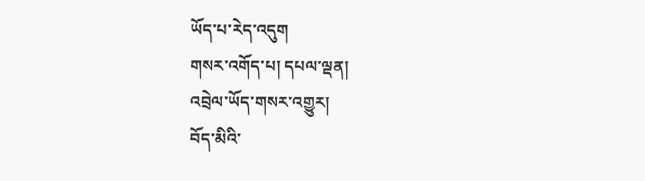ཡོད་པ་རེད་འདུག
གསར་འགོད་པ། དཔལ་ལྡན།
འབྲེལ་ཡོད་གསར་འགྱུར།
བོད་མིའི་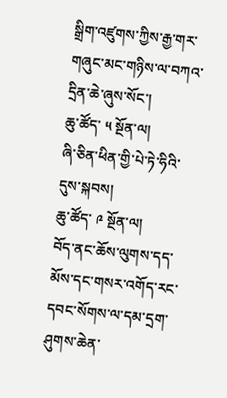སྒྲིག་འཛུགས་ཀྱིས་རྒྱ་གར་གཞུང་མང་གཉིས་ལ་བཀའ་དྲིན་ཆེ་ཞུས་སོང་།
ཆུ་ཚོད་ ༥ སྔོན་ལ།
ཞི་ཅིན་ཕིན་གྱི་པེ་ཏེ་ཧིའི་དུས་སྐབས།
ཆུ་ཚོད་ ༩ སྔོན་ལ།
བོད་ནང་ཆོས་ལུགས་དད་མོས་དང་གསར་འགོད་རང་དབང་སོགས་ལ་དམ་དྲག་ཤུགས་ཆེན་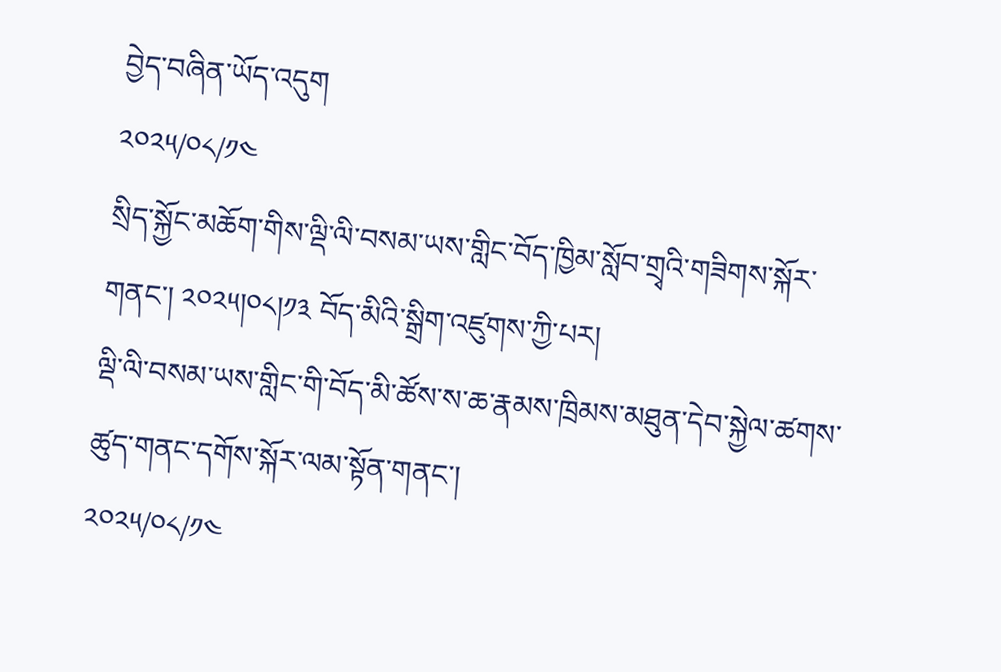བྱེད་བཞིན་ཡོད་འདུག
༢༠༢༥/༠༨/༡༤
སྲིད་སྐྱོང་མཆོག་གིས་ལྡི་ལི་བསམ་ཡས་གླིང་བོད་ཁྱིམ་སློབ་གྲྭའི་གཟིགས་སྐོར་གནང་། ༢༠༢༥།༠༨།༡༣ བོད་མིའི་སྒྲིག་འཛུགས་ཀྱི་པར།
ལྡི་ལི་བསམ་ཡས་གླིང་གི་བོད་མི་ཚོས་ས་ཆ་རྣམས་ཁྲིམས་མཐུན་དེབ་སྐྱེལ་ཚགས་ཚུད་གནང་དགོས་སྐོར་ལམ་སྟོན་གནང་།
༢༠༢༥/༠༨/༡༤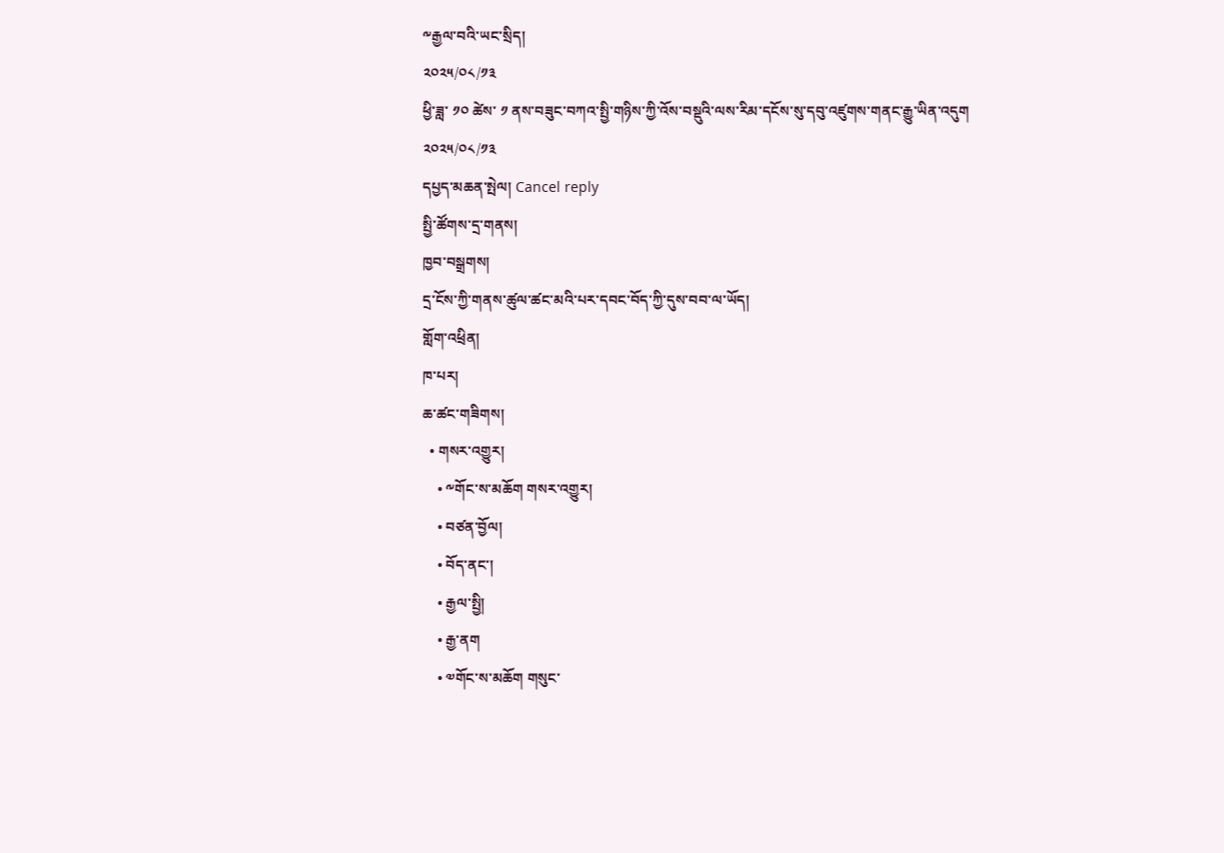༸རྒྱལ་བའི་ཡང་སྲིད།
༢༠༢༥/༠༨/༡༣
ཕྱི་ཟླ་ ༡༠ ཚེས་ ༡ ནས་བཟུང་བཀའ་སྤྱི་གཉིས་ཀྱི་འོས་བསྡུའི་ལས་རིམ་དངོས་སུ་དབུ་འཛུགས་གནང་རྒྱུ་ཡིན་འདུག
༢༠༢༥/༠༨/༡༣
དཔྱད་མཆན་སྤེལ། Cancel reply
སྤྱི་ཚོགས་དྲ་གནས།
ཁྱབ་བསྒྲགས།
དྲ་ངོས་ཀྱི་གནས་ཚུལ་ཚང་མའི་པར་དབང་བོད་ཀྱི་དུས་བབ་ལ་ཡོད།
གློག་འཕྲིན།
ཁ་པར།
ཆ་ཚང་གཟིགས།
  • གསར་འགྱུར།
    • ༸གོང་ས་མཆོག གསར་འགྱུར།
    • བཙན་བྱོལ།
    • བོད་ནང་།
    • རྒྱལ་སྤྱི།
    • རྒྱ་ནག
    • ༧གོང་ས་མཆོག གསུང་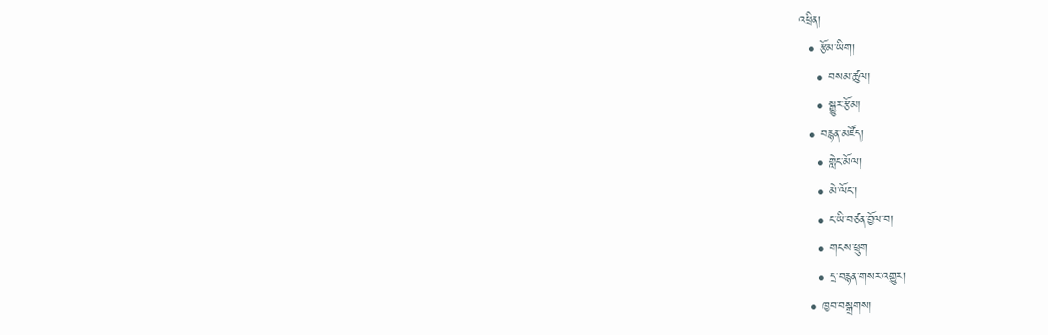འཕྲིན།
  • རྩོམ་ཡིག།
    • བསམ་ཚུལ།
    • སྒྱུར་རྩོམ།
  • བརྙན་མཛོད།
    • གླེང་མོལ།
    • མེ་ལོང་།
    • ང་ཡི་བཙན་བྱོལ་བ།
    • གངས་ཕྲུག
    • དྲ་བརྙན་གསར་འགྱུར།
  • ཁྱབ་བསྒྲགས།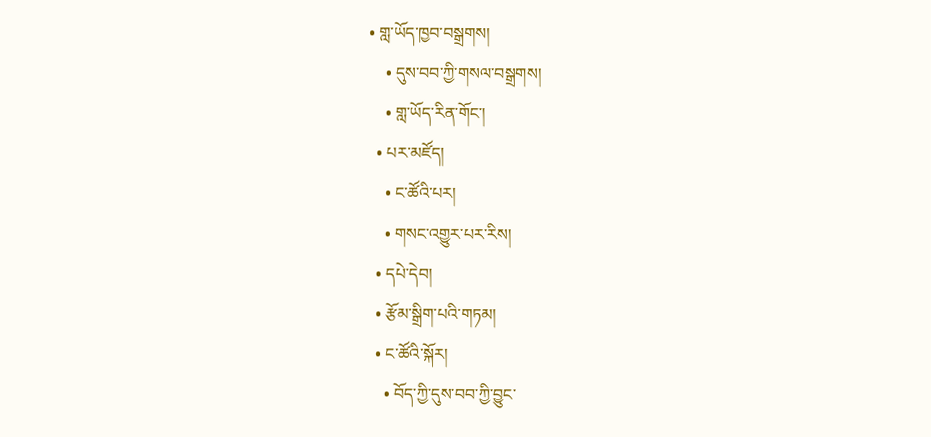• གླ་ཡོད་ཁྱབ་བསྒྲགས།
    • དུས་བབ་ཀྱི་གསལ་བསྒྲགས།
    • གླ་ཡོད་རིན་གོང་།
  • པར་མཛོད།
    • ང་ཚོའི་པར།
    • གསང་འགྱུར་པར་རིས།
  • དཔེ་དེབ།
  • རྩོམ་སྒྲིག་པའི་གཏམ།
  • ང་ཚོའི་སྐོར།
    • བོད་ཀྱི་དུས་བབ་ཀྱི་བྱུང་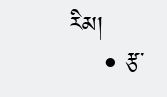རིམ།
    • རྩ་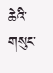ཆེའི་གསུང་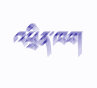འཕྲིན་ཁག